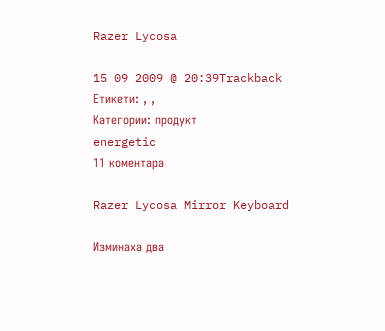Razer Lycosa

15 09 2009 @ 20:39Trackback
Етикети: , ,
Категории: продукт
energetic
11 коментара

Razer Lycosa Mirror Keyboard

Изминаха два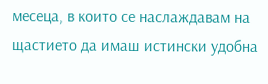месеца, в които се наслаждавам на щастието да имаш истински удобна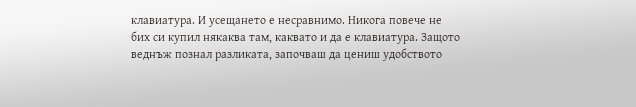клавиатура. И усещането е несравнимо. Никога повече не бих си купил някаква там, каквато и да е клавиатура. Защото веднъж познал разликата, започваш да цениш удобството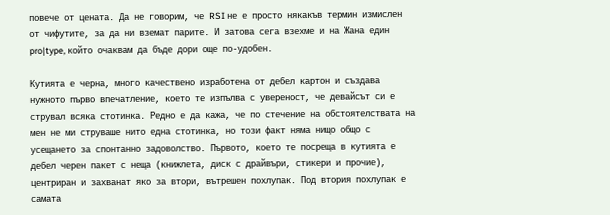повече от цената. Да не говорим, че RSI не е просто някакъв термин измислен от чифутите, за да ни вземат парите. И затова сега взехме и на Жана един pro|type, който очаквам да бъде дори още по-удобен.

Кутията е черна, много качествено изработена от дебел картон и създава нужното първо впечатление, което те изпълва с увереност, че девайсът си е струвал всяка стотинка. Редно е да кажа, че по стечение на обстоятелствата на мен не ми струваше нито една стотинка, но този факт няма нищо общо с усещането за спонтанно задоволство. Първото, което те посреща в кутията е дебел черен пакет с неща (книжлета, диск с драйвъри, стикери и прочие), центриран и захванат яко за втори, вътрешен похлупак. Под втория похлупак е самата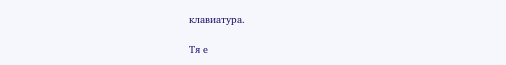клавиатура.

Тя е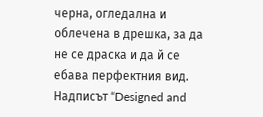черна, огледална и облечена в дрешка, за да не се драска и да й се ебава перфектния вид. Надписът “Designed and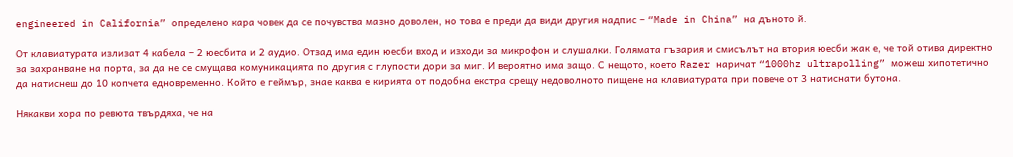engineered in California” определено кара човек да се почувства мазно доволен, но това е преди да види другия надпис – “Made in China” на дъното й.

От клавиатурата излизат 4 кабела – 2 юесбита и 2 аудио. Отзад има един юесби вход и изходи за микрофон и слушалки. Голямата гъзария и смисълът на втория юесби жак е, че той отива директно за захранване на порта, за да не се смущава комуникацията по другия с глупости дори за миг. И вероятно има защо. С нещото, което Razer наричат “1000hz ultrapolling” можеш хипотетично да натиснеш до 10 копчета едновременно. Който е геймър, знае каква е кирията от подобна екстра срещу недоволното пищене на клавиатурата при повече от 3 натиснати бутона.

Някакви хора по ревюта твърдяха, че на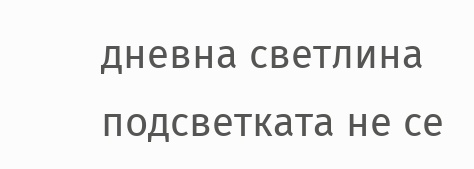дневна светлина подсветката не се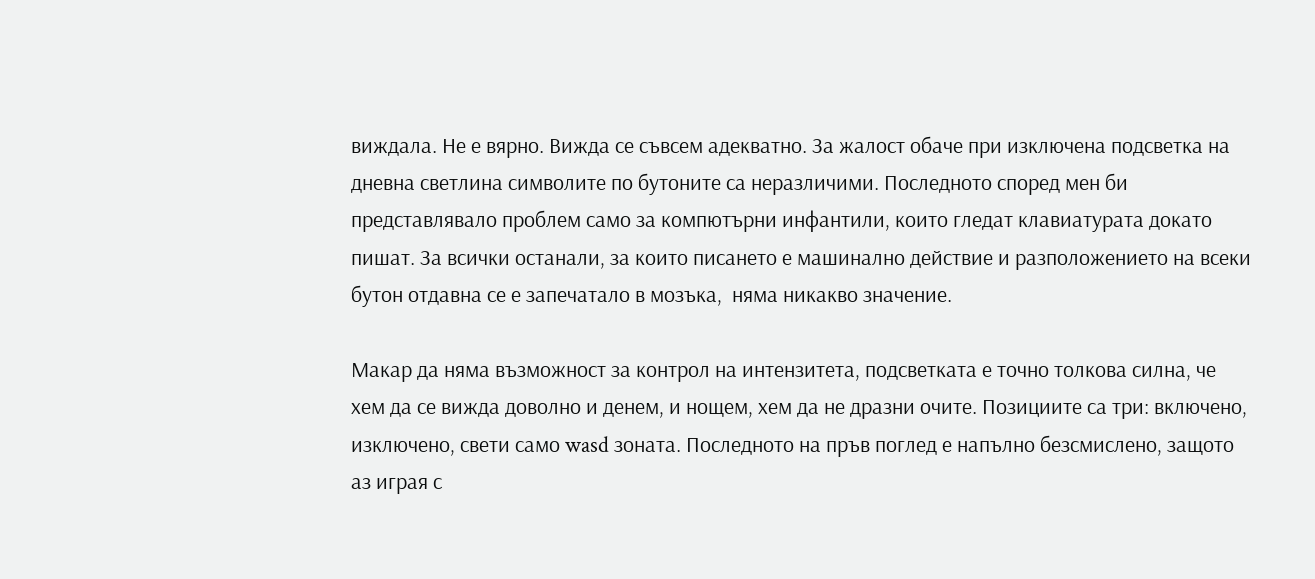виждала. Не е вярно. Вижда се съвсем адекватно. За жалост обаче при изключена подсветка на дневна светлина символите по бутоните са неразличими. Последното според мен би представлявало проблем само за компютърни инфантили, които гледат клавиатурата докато пишат. За всички останали, за които писането е машинално действие и разположението на всеки бутон отдавна се е запечатало в мозъка,  няма никакво значение.

Макар да няма възможност за контрол на интензитета, подсветката е точно толкова силна, че хем да се вижда доволно и денем, и нощем, хем да не дразни очите. Позициите са три: включено, изключено, свети само wasd зоната. Последното на пръв поглед е напълно безсмислено, защото аз играя с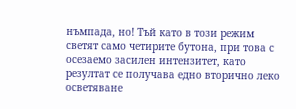нъмпада, но! Тъй като в този режим светят само четирите бутона, при това с осезаемо засилен интензитет, като резултат се получава едно вторично леко осветяване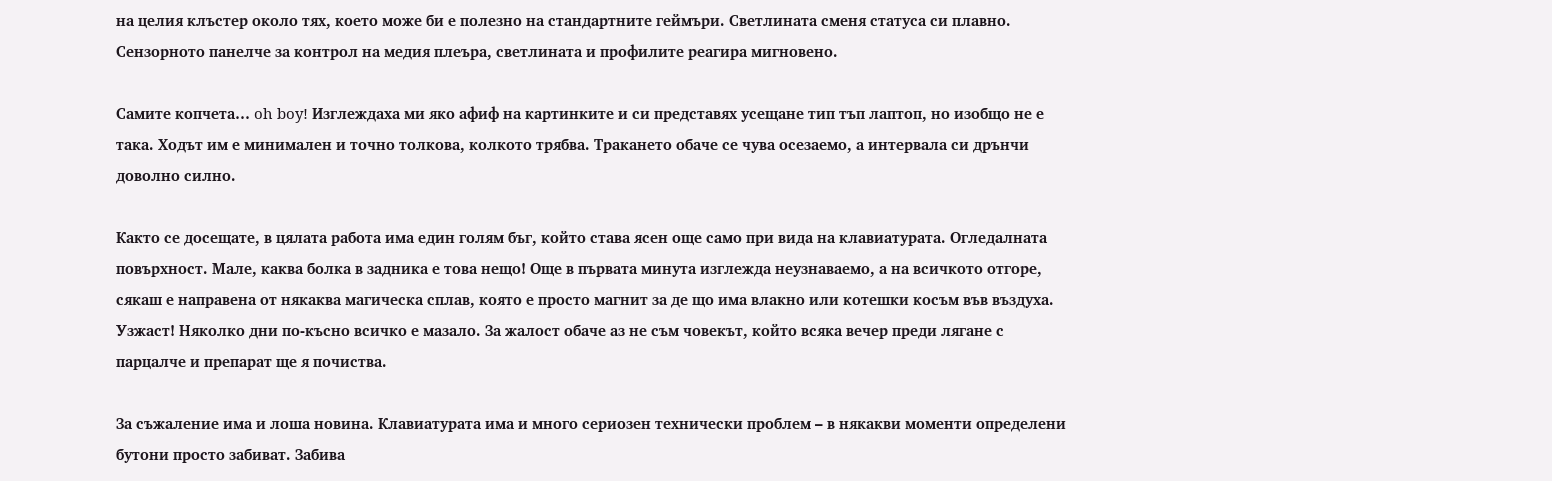на целия клъстер около тях, което може би е полезно на стандартните геймъри. Светлината сменя статуса си плавно. Сензорното панелче за контрол на медия плеъра, светлината и профилите реагира мигновено.

Самите копчета… oh boy! Изглеждаха ми яко афиф на картинките и си представях усещане тип тъп лаптоп, но изобщо не е така. Ходът им е минимален и точно толкова, колкото трябва. Тракането обаче се чува осезаемо, а интервала си дрънчи доволно силно.

Както се досещате, в цялата работа има един голям бъг, който става ясен още само при вида на клавиатурата. Огледалната повърхност. Мале, каква болка в задника е това нещо! Още в първата минута изглежда неузнаваемо, а на всичкото отгоре, сякаш е направена от някаква магическа сплав, която е просто магнит за де що има влакно или котешки косъм във въздуха. Узжаст! Няколко дни по-късно всичко е мазало. За жалост обаче аз не съм човекът, който всяка вечер преди лягане с парцалче и препарат ще я почиства.

За съжаление има и лоша новина. Клавиатурата има и много сериозен технически проблем – в някакви моменти определени бутони просто забиват. Забива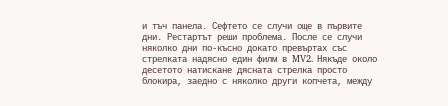и тъч панела. Сефтето се случи още в първите дни. Рестартът реши проблема. После се случи няколко дни по-късно докато превъртах със стрелката надясно един филм в MV2. Някъде около десетото натискане дясната стрелка просто блокира, заедно с няколко други копчета, между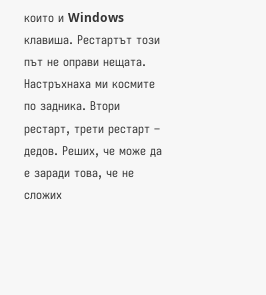които и Windows клавиша. Рестартът този път не оправи нещата. Настръхнаха ми космите по задника. Втори рестарт, трети рестарт – дедов. Реших, че може да е заради това, че не сложих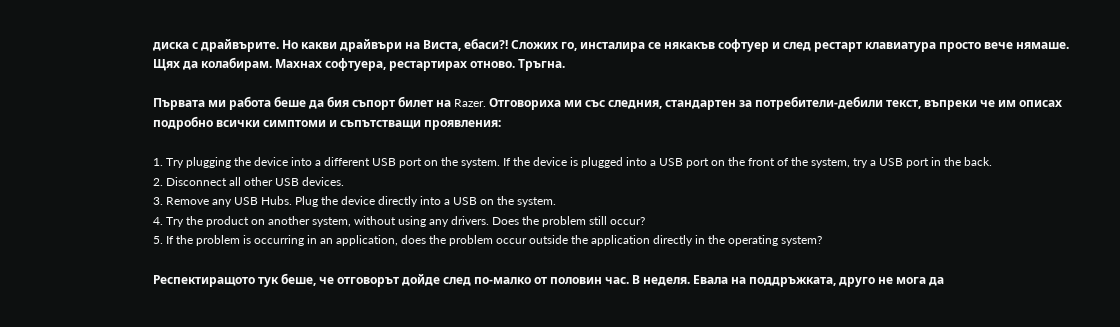диска с драйвърите. Но какви драйвъри на Виста, ебаси?! Сложих го, инсталира се някакъв софтуер и след рестарт клавиатура просто вече нямаше. Щях да колабирам. Махнах софтуера, рестартирах отново. Тръгна.

Първата ми работа беше да бия съпорт билет на Razer. Отговориха ми със следния, стандартен за потребители-дебили текст, въпреки че им описах подробно всички симптоми и съпътстващи проявления:

1. Try plugging the device into a different USB port on the system. If the device is plugged into a USB port on the front of the system, try a USB port in the back.
2. Disconnect all other USB devices.
3. Remove any USB Hubs. Plug the device directly into a USB on the system.
4. Try the product on another system, without using any drivers. Does the problem still occur?
5. If the problem is occurring in an application, does the problem occur outside the application directly in the operating system?

Респектиращото тук беше, че отговорът дойде след по-малко от половин час. В неделя. Евала на поддръжката, друго не мога да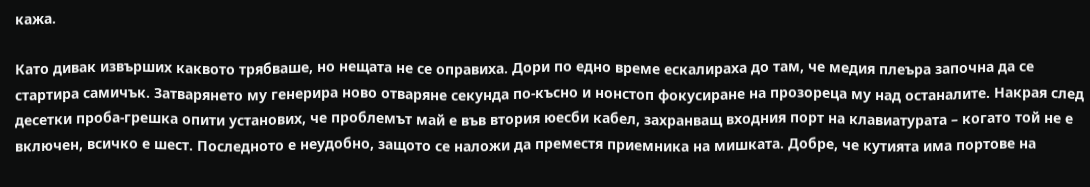кажа.

Като дивак извърших каквото трябваше, но нещата не се оправиха. Дори по едно време ескалираха до там, че медия плеъра започна да се стартира самичък. Затварянето му генерира ново отваряне секунда по-късно и нонстоп фокусиране на прозореца му над останалите. Накрая след десетки проба-грешка опити установих, че проблемът май е във втория юесби кабел, захранващ входния порт на клавиатурата – когато той не е включен, всичко е шест. Последното е неудобно, защото се наложи да преместя приемника на мишката. Добре, че кутията има портове на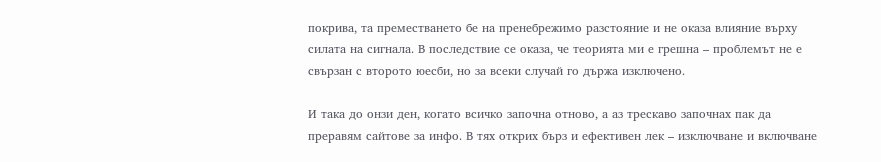покрива, та преместването бе на пренебрежимо разстояние и не оказа влияние върху силата на сигнала. В последствие се оказа, че теорията ми е грешна – проблемът не е свързан с второто юесби, но за всеки случай го държа изключено.

И така до онзи ден, когато всичко започна отново, а аз трескаво започнах пак да преравям сайтове за инфо. В тях открих бърз и ефективен лек – изключване и включване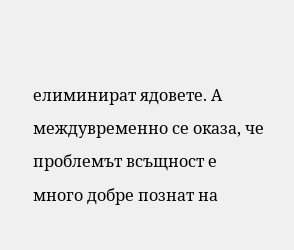елиминират ядовете. А междувременно се оказа, че проблемът всъщност е много добре познат на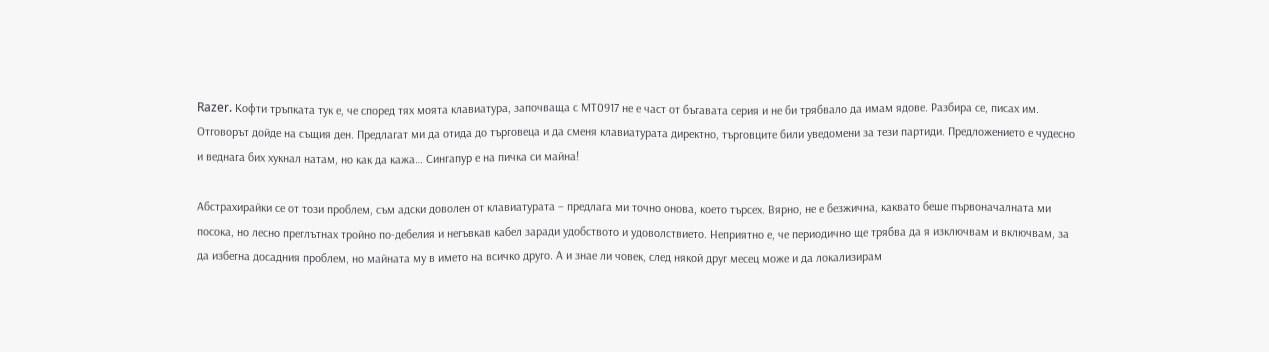Razer. Кофти тръпката тук е, че според тях моята клавиатура, започваща с МТ0917 не е част от бъгавата серия и не би трябвало да имам ядове. Разбира се, писах им. Отговорът дойде на същия ден. Предлагат ми да отида до търговеца и да сменя клавиатурата директно, търговците били уведомени за тези партиди. Предложението е чудесно и веднага бих хукнал натам, но как да кажа… Сингапур е на пичка си майна!

Абстрахирайки се от този проблем, съм адски доволен от клавиатурата – предлага ми точно онова, което търсех. Вярно, не е безжична, каквато беше първоначалната ми посока, но лесно преглътнах тройно по-дебелия и негъвкав кабел заради удобството и удоволствието. Неприятно е, че периодично ще трябва да я изключвам и включвам, за да избегна досадния проблем, но майната му в името на всичко друго. А и знае ли човек, след някой друг месец може и да локализирам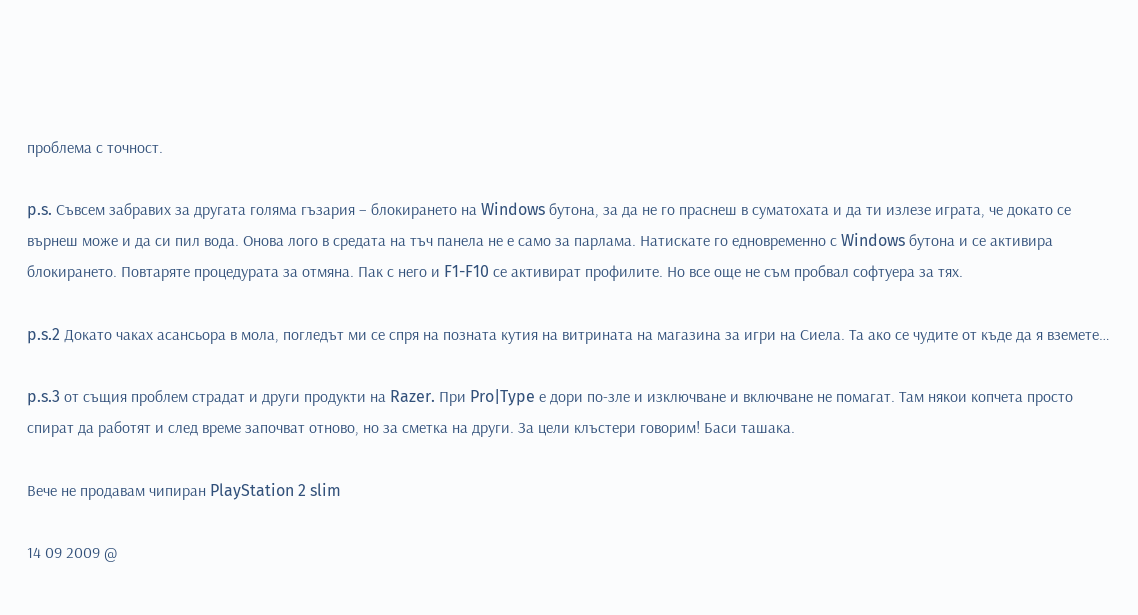проблема с точност.

p.s. Съвсем забравих за другата голяма гъзария – блокирането на Windows бутона, за да не го праснеш в суматохата и да ти излезе играта, че докато се върнеш може и да си пил вода. Онова лого в средата на тъч панела не е само за парлама. Натискате го едновременно с Windows бутона и се активира блокирането. Повтаряте процедурата за отмяна. Пак с него и F1-F10 се активират профилите. Но все още не съм пробвал софтуера за тях.

p.s.2 Докато чаках асансьора в мола, погледът ми се спря на позната кутия на витрината на магазина за игри на Сиела. Та ако се чудите от къде да я вземете…

p.s.3 от същия проблем страдат и други продукти на Razer. При Pro|Type е дори по-зле и изключване и включване не помагат. Там някои копчета просто спират да работят и след време започват отново, но за сметка на други. За цели клъстери говорим! Баси ташака.

Вече не продавам чипиран PlayStation 2 slim

14 09 2009 @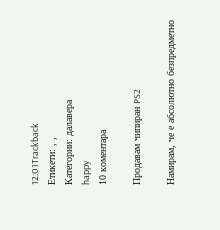12:01Trackback
Етикети: , ,
Категории: далавера
happy
10 коментара

Продавам чипиран PS2

Намирам, че е абсолютно безпредметно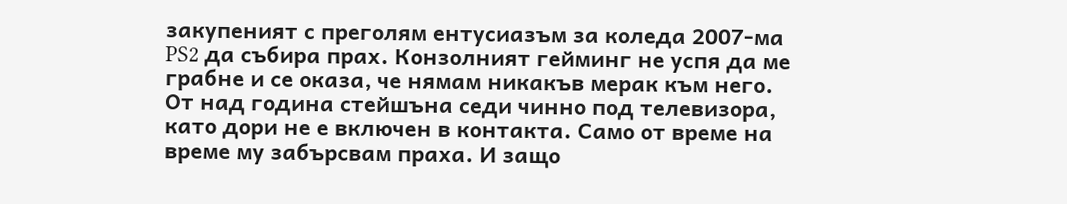закупеният с преголям ентусиазъм за коледа 2007-ма PS2 да събира прах. Конзолният гейминг не успя да ме грабне и се оказа, че нямам никакъв мерак към него. От над година стейшъна седи чинно под телевизора, като дори не е включен в контакта. Само от време на време му забърсвам праха. И защо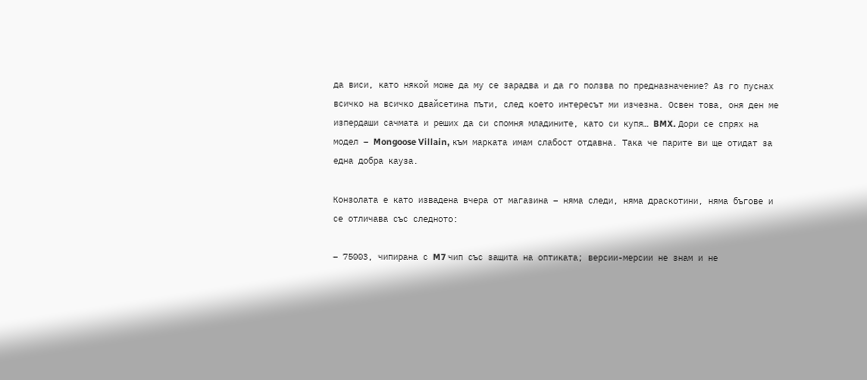да виси, като някой може да му се зарадва и да го ползва по предназначение? Аз го пуснах всичко на всичко двайсетина пъти, след което интересът ми изчезна. Освен това, оня ден ме изпердаши сачмата и реших да си спомня младините, като си купя… BMX. Дори се спрях на модел – Mongoose Villain, към марката имам слабост отдавна. Така че парите ви ще отидат за една добра кауза.

Конзолата е като извадена вчера от магазина – няма следи, няма драскотини, няма бъгове и се отличава със следното:

– 75003, чипирана с M7 чип със защита на оптиката; версии-мерсии не знам и не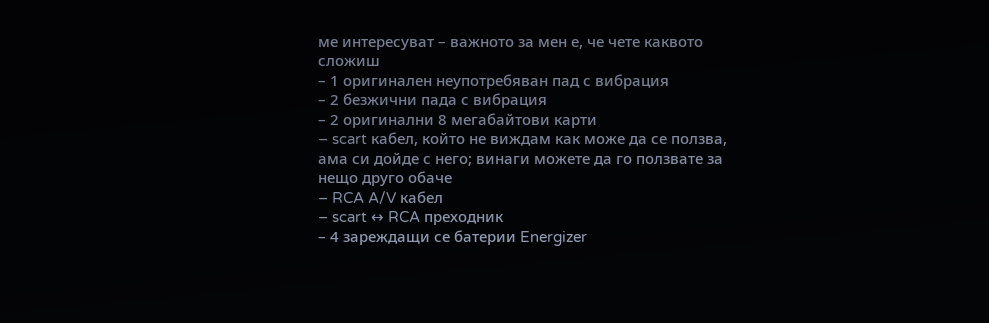ме интересуват – важното за мен е, че чете каквото сложиш
– 1 оригинален неупотребяван пад с вибрация
– 2 безжични пада с вибрация
– 2 оригинални 8 мегабайтови карти
– scart кабел, който не виждам как може да се ползва, ама си дойде с него; винаги можете да го ползвате за нещо друго обаче
– RCA A/V кабел
– scart ↔ RCA преходник
– 4 зареждащи се батерии Energizer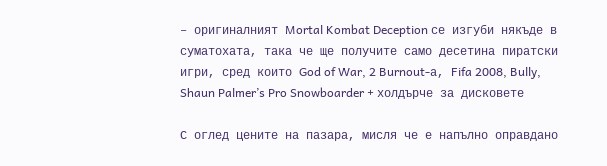– оригиналният Mortal Kombat Deception се изгуби някъде в суматохата, така че ще получите само десетина пиратски игри, сред които God of War, 2 Burnout-а, Fifa 2008, Bully, Shaun Palmer’s Pro Snowboarder + холдърче за дисковете

С оглед цените на пазара, мисля че е напълно оправдано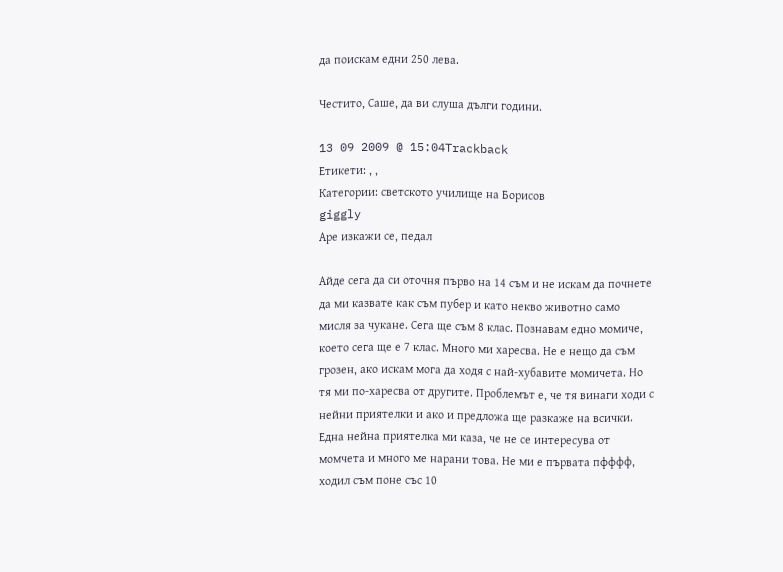да поискам едни 250 лева.

Честито, Саше, да ви слуша дълги години.

13 09 2009 @ 15:04Trackback
Етикети: , ,
Категории: светското училище на Борисов
giggly
Аре изкажи се, педал

Айде сега да си оточня първо на 14 съм и не искам да почнете да ми казвате как съм пубер и като некво животно само мисля за чукане. Сега ще съм 8 клас. Познавам едно момиче, което сега ще е 7 клас. Много ми харесва. Не е нещо да съм грозен, ако искам мога да ходя с най-хубавите момичета. Но тя ми по-харесва от другите. Проблемът е, че тя винаги ходи с нейни приятелки и ако и предложа ще разкаже на всички. Една нейна приятелка ми каза, че не се интересува от момчета и много ме нарани това. Не ми е първата пфффф, ходил съм поне със 10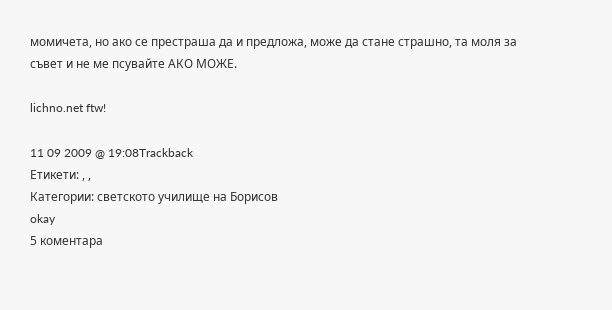момичета, но ако се престраша да и предложа, може да стане страшно, та моля за съвет и не ме псувайте АКО МОЖЕ.

lichno.net ftw!

11 09 2009 @ 19:08Trackback
Етикети: , ,
Категории: светското училище на Борисов
okay
5 коментара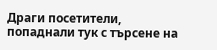Драги посетители, попаднали тук с търсене на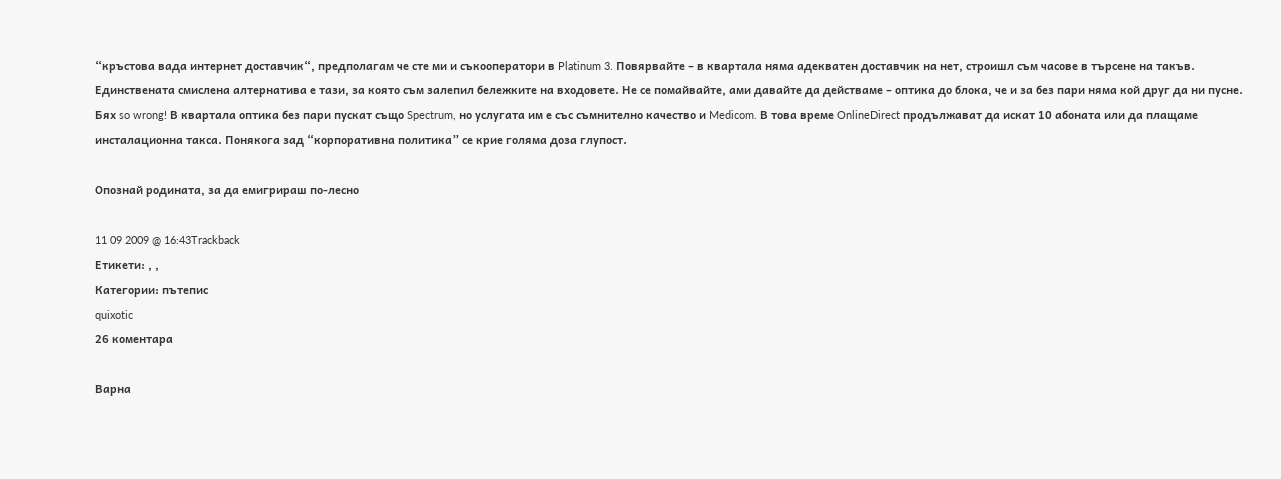“кръстова вада интернет доставчик“, предполагам че сте ми и съкооператори в Platinum 3. Повярвайте – в квартала няма адекватен доставчик на нет, строишл съм часове в търсене на такъв. Единствената смислена алтернатива е тази, за която съм залепил бележките на входовете. Не се помайвайте, ами давайте да действаме – оптика до блока, че и за без пари няма кой друг да ни пусне. Бях so wrong! В квартала оптика без пари пускат също Spectrum, но услугата им е със съмнително качество и Medicom. В това време OnlineDirect продължават да искат 10 абоната или да плащаме инсталационна такса. Понякога зад “корпоративна политика” се крие голяма доза глупост.

Опознай родината, за да емигрираш по-лесно

11 09 2009 @ 16:43Trackback
Етикети: , ,
Категории: пътепис
quixotic
26 коментара

Варна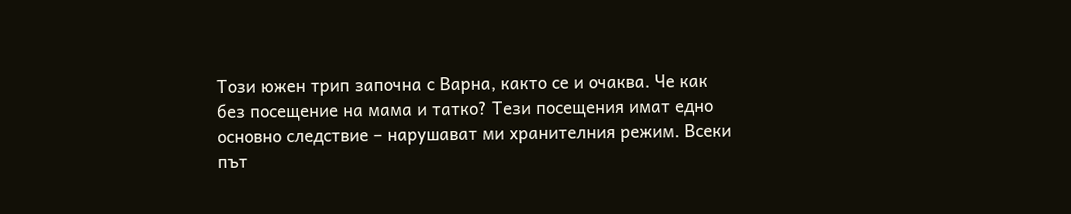Този южен трип започна с Варна, както се и очаква. Че как без посещение на мама и татко? Тези посещения имат едно основно следствие – нарушават ми хранителния режим. Всеки път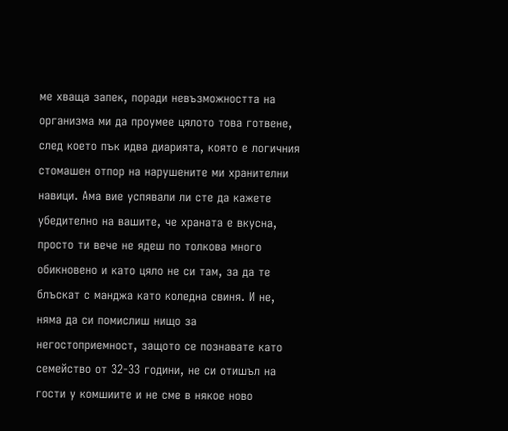ме хваща запек, поради невъзможността на организма ми да проумее цялото това готвене, след което пък идва диарията, която е логичния стомашен отпор на нарушените ми хранителни навици. Ама вие успявали ли сте да кажете убедително на вашите, че храната е вкусна, просто ти вече не ядеш по толкова много обикновено и като цяло не си там, за да те блъскат с манджа като коледна свиня. И не, няма да си помислиш нищо за негостоприемност, защото се познавате като семейство от 32-33 години, не си отишъл на гости у комшиите и не сме в някое ново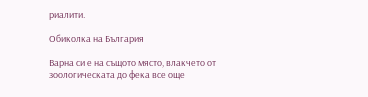риалити.

Обиколка на България

Варна си е на същото място, влакчето от зоологическата до фека все още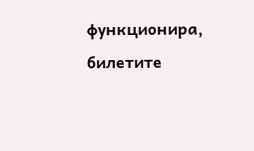функционира, билетите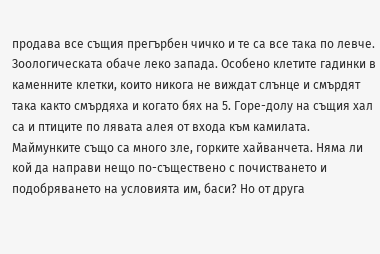продава все същия прегърбен чичко и те са все така по левче. Зоологическата обаче леко запада. Особено клетите гадинки в каменните клетки, които никога не виждат слънце и смърдят така както смърдяха и когато бях на 5. Горе-долу на същия хал са и птиците по лявата алея от входа към камилата. Маймунките също са много зле, горките хайванчета. Няма ли кой да направи нещо по-съществено с почистването и подобряването на условията им, баси? Но от друга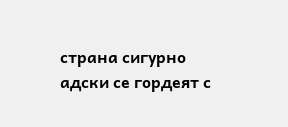страна сигурно адски се гордеят с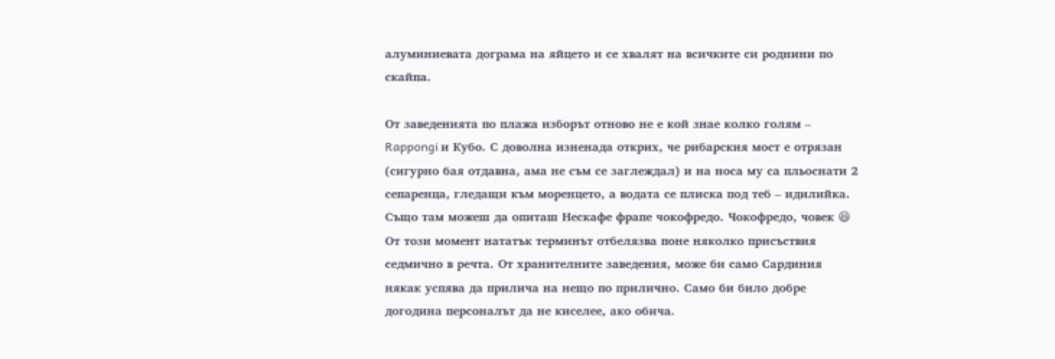алуминиевата дограма на яйцето и се хвалят на всичките си роднини по скайпа.

От заведенията по плажа изборът отново не е кой знае колко голям – Rappongi и Кубо. С доволна изненада открих, че рибарския мост е отрязан (сигурно бая отдавна, ама не съм се заглеждал) и на носа му са пльоснати 2 сепаренца, гледащи към моренцето, а водата се плиска под теб – идилийка. Също там можеш да опиташ Нескафе фрапе чокофредо. Чокофредо, човек 😆 От този момент нататък терминът отбелязва поне няколко присъствия седмично в речта. От хранителните заведения, може би само Сардиния някак успява да прилича на нещо по прилично. Само би било добре догодина персоналът да не киселее, ако обича.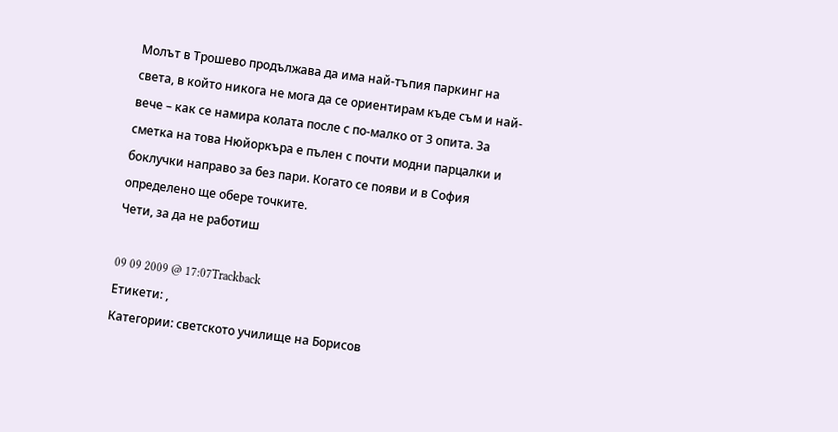Молът в Трошево продължава да има най-тъпия паркинг на света, в който никога не мога да се ориентирам къде съм и най-вече – как се намира колата после с по-малко от 3 опита. За сметка на това Нюйоркъра е пълен с почти модни парцалки и боклучки направо за без пари. Когато се появи и в София определено ще обере точките.
Чети, за да не работиш

09 09 2009 @ 17:07Trackback
Етикети: ,
Категории: светското училище на Борисов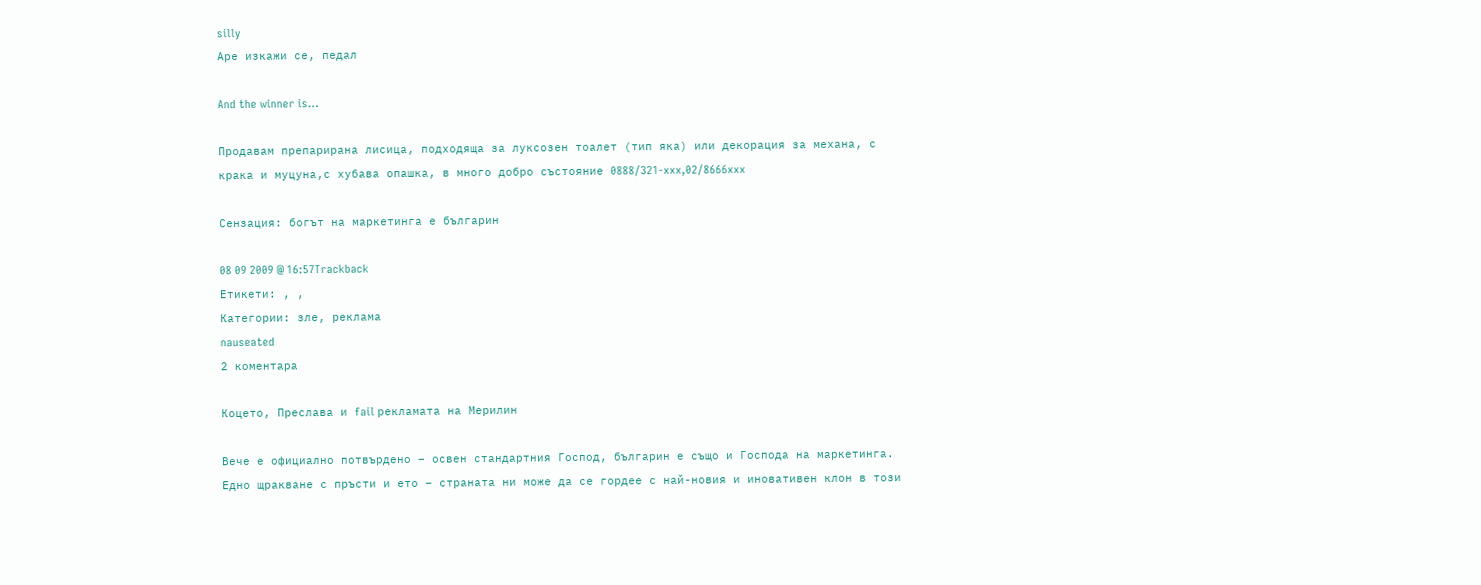silly
Аре изкажи се, педал

And the winner is…

Продавам препарирана лисица, подходяща за луксозен тоалет (тип яка) или декорация за механа, с крака и муцуна,с хубава опашка, в много добро състояние 0888/321-xxx,02/8666xxx

Сензация: богът на маркетинга е българин

08 09 2009 @ 16:57Trackback
Етикети: , ,
Категории: зле, реклама
nauseated
2 коментара

Коцето, Преслава и fail рекламата на Мерилин

Вече е официално потвърдено – освен стандартния Господ, българин е също и Господа на маркетинга. Едно щракване с пръсти и ето – страната ни може да се гордее с най-новия и иновативен клон в този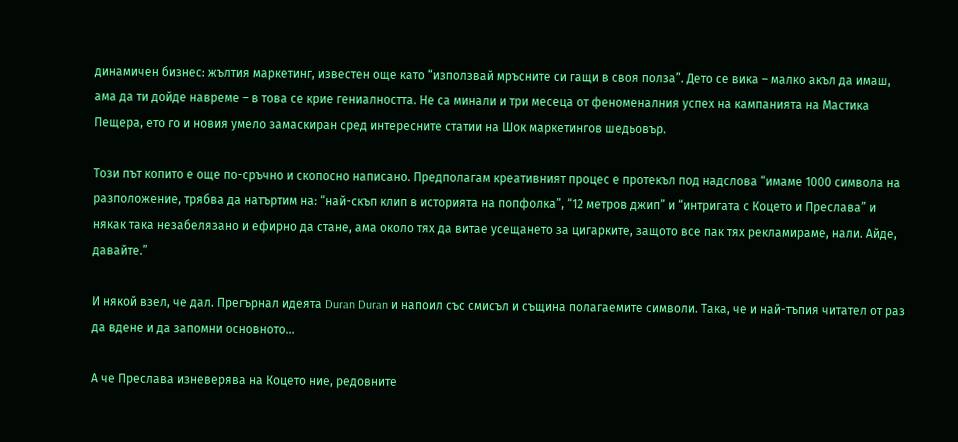динамичен бизнес: жълтия маркетинг, известен още като “използвай мръсните си гащи в своя полза”. Дето се вика – малко акъл да имаш, ама да ти дойде навреме – в това се крие гениалността. Не са минали и три месеца от феноменалния успех на кампанията на Мастика Пещера, ето го и новия умело замаскиран сред интересните статии на Шок маркетингов шедьовър.

Този път копито е още по-сръчно и скопосно написано. Предполагам креативният процес е протекъл под надслова “имаме 1000 символа на разположение, трябва да натъртим на: “най-скъп клип в историята на попфолка”, “12 метров джип” и “интригата с Коцето и Преслава” и някак така незабелязано и ефирно да стане, ама около тях да витае усещането за цигарките, защото все пак тях рекламираме, нали. Айде, давайте.”

И някой взел, че дал. Прегърнал идеята Duran Duran и напоил със смисъл и същина полагаемите символи. Така, че и най-тъпия читател от раз да вдене и да запомни основното…

А че Преслава изневерява на Коцето ние, редовните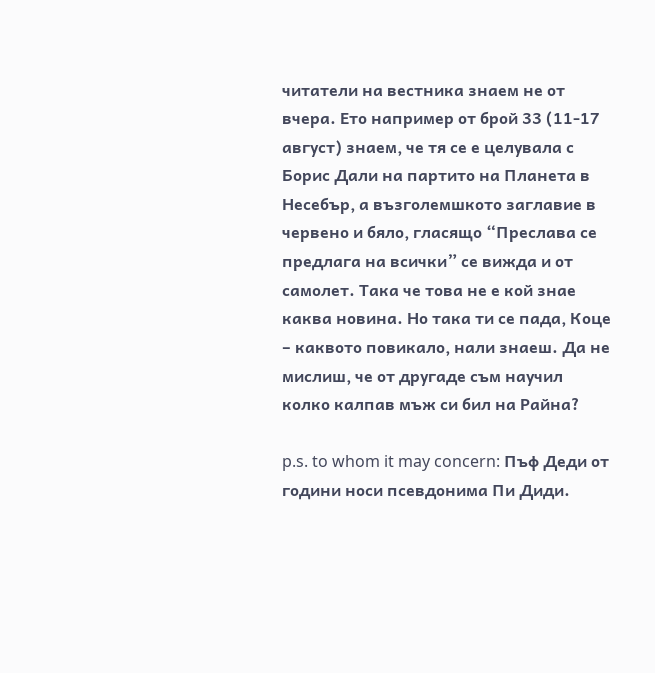читатели на вестника знаем не от вчера. Ето например от брой 33 (11-17 август) знаем, че тя се е целувала с Борис Дали на партито на Планета в Несебър, а възголемшкото заглавие в червено и бяло, гласящо “Преслава се предлага на всички” се вижда и от самолет. Така че това не е кой знае каква новина. Но така ти се пада, Коце – каквото повикало, нали знаеш. Да не мислиш, че от другаде съм научил колко калпав мъж си бил на Райна?

p.s. to whom it may concern: Пъф Деди от години носи псевдонима Пи Диди.